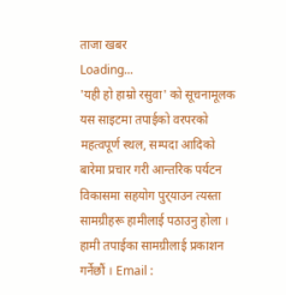ताजा खबर
Loading...
'यही हो हाम्रो रसुवा' को सूचनामूलक यस साइटमा तपाईको वरपरको महत्वपूर्ण स्थल, सम्पदा आदिको बारेमा प्रचार गरी आन्तरिक पर्यटन विकासमा सहयोग पुर्‌याउन त्यस्ता सामग्रीहरू हामीलाई पठाउनु होला । हामी तपाईका सामग्रीलाई प्रकाशन गर्नेछौं । Email :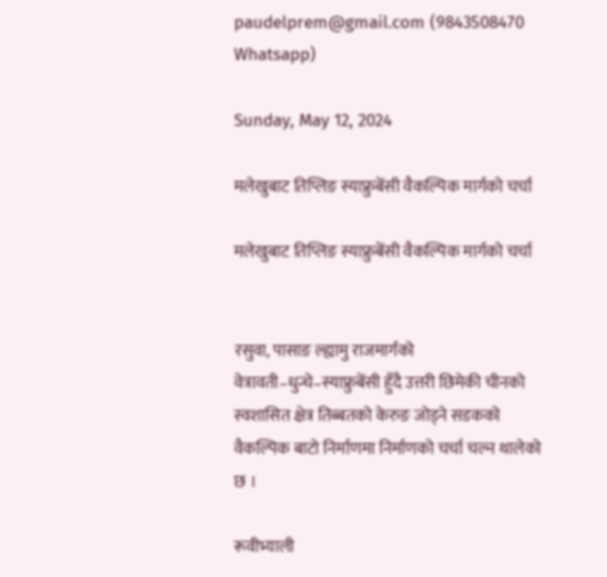paudelprem@gmail.com (9843508470 Whatsapp)

Sunday, May 12, 2024

मलेखुबाट तिप्लिङ स्याफ्रुबेंसी वैकल्पिक मार्गको चर्चा

मलेखुबाट तिप्लिङ स्याफ्रुबेंसी वैकल्पिक मार्गको चर्चा


रसुवा, पासाङ ल्ह्यामु राजमार्गको वेत्रावती–धुन्चे–स्याफ्रुबेंसी हुँदै उत्तरी छिमेकी चीनको स्वशासित क्षेत्र तिब्बतको केरुङ जोड्ने सडकको वैकल्पिक बाटो निर्माणमा निर्माणको चर्चा चल्न थालेको छ ।

रूवीभ्याली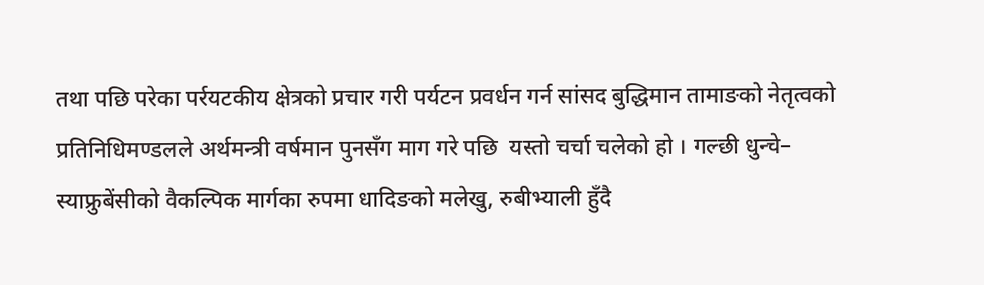तथा पछि परेका पर्रयटकीय क्षेत्रको प्रचार गरी पर्यटन प्रवर्धन गर्न सांसद बुद्धिमान तामाङको नेतृत्वको प्रतिनिधिमण्डलले अर्थमन्त्री वर्षमान पुनसँग माग गरे पछि  यस्तो चर्चा चलेको हो । गल्छी धुन्चे– स्याफ्रुबेंसीको वैकल्पिक मार्गका रुपमा धादिङको मलेखु, रुबीभ्याली हुँदै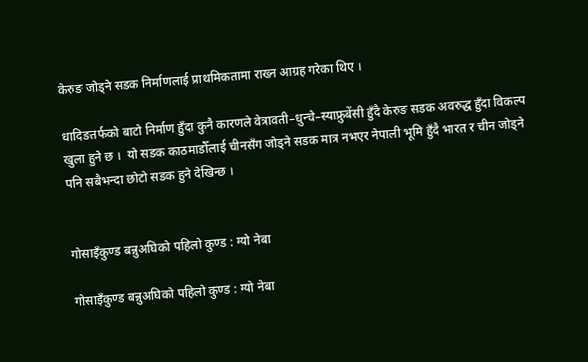केरुङ जोड्ने सडक निर्माणलाई प्राथमिकतामा राख्न आग्रह गरेका थिए ।

धादिङतर्फको बाटो निर्माण हुँदा कुनै कारणले वेत्रावती–धुन्चे–स्याफ्रुबेंसी हुँदै केरुङ सडक अवरुद्ध हुँदा विकल्प खुला हुने छ ।  यो सडक काठमाडौँलाई चीनसँग जोड्ने सडक मात्र नभएर नेपाली भूमि हुँदै भारत र चीन जोड्ने पनि सबैभन्दा छोटो सडक हुने देखिन्छ ।


गोसाइँकुण्ड बन्नुअघिको पहिलो कुण्ड : ग्यो नेबा

गोसाइँकुण्ड बन्नुअघिको पहिलो कुण्ड : ग्यो नेबा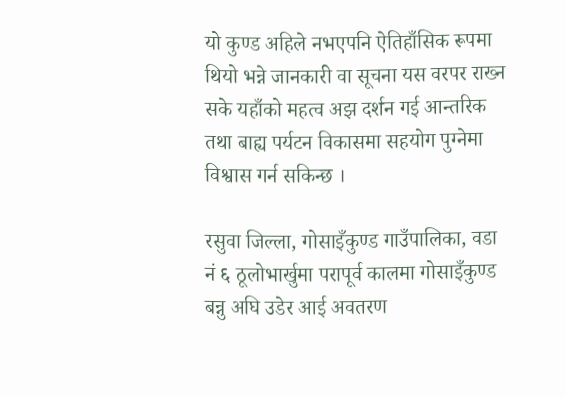यो कुण्ड अहिले नभएपनि ऐतिहाँसिक रूपमा थियो भन्ने जानकारी वा सूचना यस वरपर राख्न सके यहाँको महत्व अझ दर्शन गई आन्तरिक तथा बाह्य पर्यटन विकासमा सहयोग पुग्नेमा विश्वास गर्न सकिन्छ ।

रसुवा जिल्ला, गोसाइँकुण्ड गाउँपालिका, वडा नं ६ ठूलोभार्खुमा परापूर्व कालमा गोसाइँकुण्ड बन्नु अघि उडेर आई अवतरण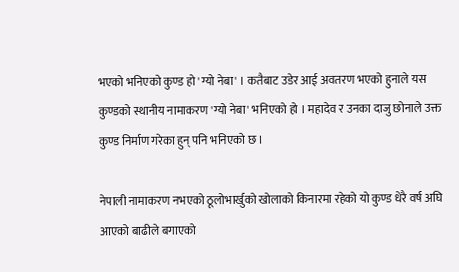भएको भनिएको कुण्ड हो 'ग्यो नेबा' । कतैबाट उडेर आई अवतरण भएको हुनाले यस कुण्डको स्थानीय नामाकरण 'ग्यो नेबा' भनिएको हो । महादेव र उनका दाजु छोनाले उक्त कुण्ड निर्माण गरेका हुन् पनि भनिएको छ ।

नेपाली नामाकरण नभएको ठूलोभार्खुको खोलाको किनारमा रहेको यो कुण्ड धेरै वर्ष अघि आएको बाढीले बगाएको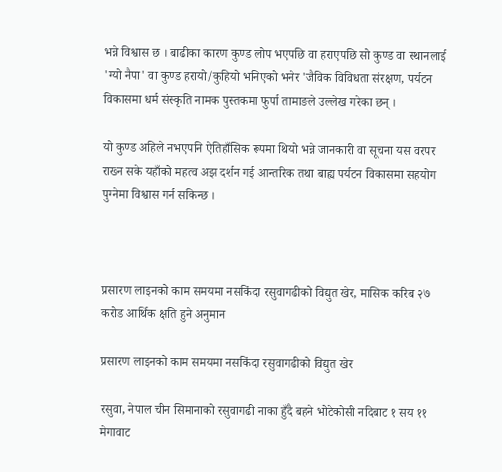भन्ने विश्वास छ । बाढीका कारण कुण्ड लोप भएपछि वा हराएपछि सो कुण्ड वा स्थानलाई 'ग्यो नैपा' वा कुण्ड हरायो/कुहियो भनिएको भनेर 'जैविक विविधता संरक्षण, पर्यटन विकासमा धर्म संस्कृति नामक पुस्तकमा फुर्पा तामाङले उल्लेख गरेका छन् ।

यो कुण्ड अहिले नभएपनि ऐतिहाँसिक रूपमा थियो भन्ने जानकारी वा सूचना यस वरपर राख्न सके यहाँको महत्व अझ दर्शन गई आन्तरिक तथा बाह्य पर्यटन विकासमा सहयोग पुग्नेमा विश्वास गर्न सकिन्छ ।



प्रसारण लाइनको काम समयमा नसकिंदा रसुवागढीको विद्युत खेर, मासिक करिब २७ करोड आर्थिक क्षति हुने अनुमान

प्रसारण लाइनको काम समयमा नसकिंदा रसुवागढीको विद्युत खेर

रसुवा, नेपाल चीन सिमानाको रसुवागढी नाका हुँदै बहने भोटेकोसी नदिबाट १ सय ११ मेगावाट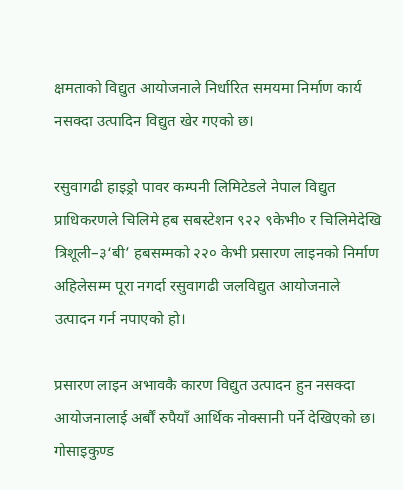क्षमताको विद्युत आयोजनाले निर्धारित समयमा निर्माण कार्य नसक्दा उत्पादिन विद्युत खेर गएको छ।

रसुवागढी हाइड्रो पावर कम्पनी लिमिटेडले नेपाल विद्युत प्राधिकरणले चिलिमे हब सबस्टेशन ९२२ ९केभी० र चिलिमेदेखि त्रिशूली–३‘बी’ हबसम्मको २२० केभी प्रसारण लाइनको निर्माण अहिलेसम्म पूरा नगर्दा रसुवागढी जलविद्युत आयोजनाले उत्पादन गर्न नपाएको हो।

प्रसारण लाइन अभावकै कारण विद्युत उत्पादन हुन नसक्दा आयोजनालाई अर्बौं रुपैयाँ आर्थिक नोक्सानी पर्ने देखिएको छ। गोसाइकुण्ड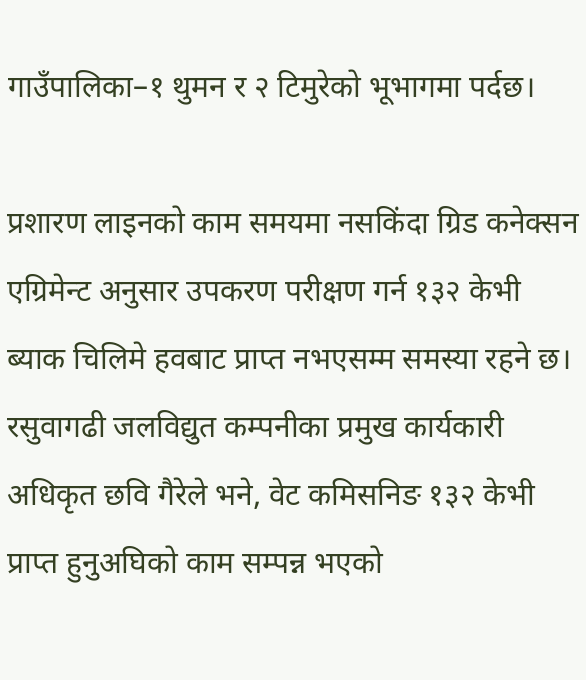गाउँपालिका–१ थुमन र २ टिमुरेको भूभागमा पर्दछ।

प्रशारण लाइनको काम समयमा नसकिंदा ग्रिड कनेक्सन एग्रिमेन्ट अनुसार उपकरण परीक्षण गर्न १३२ केभी ब्याक चिलिमे हवबाट प्राप्त नभएसम्म समस्या रहने छ। रसुवागढी जलविद्युत कम्पनीका प्रमुख कार्यकारी अधिकृत छवि गैरेले भने, वेट कमिसनिङ १३२ केभी प्राप्त हुनुअघिको काम सम्पन्न भएको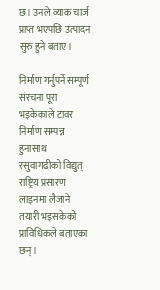छ। उनले व्याक चार्ज प्राप्त भएपछि उत्पादन सुरु हुने बताए।

निर्माण गर्नुपर्ने सम्पूर्ण संरचना पूरा भइकेकाले टावर निर्माण सम्पन्न हुनासाथ रसुवागढीको विद्युत् राष्ट्रिय प्रसारण लाइनमा लैजाने तयारी भइसकेको प्राविधिकले बताएका छन्।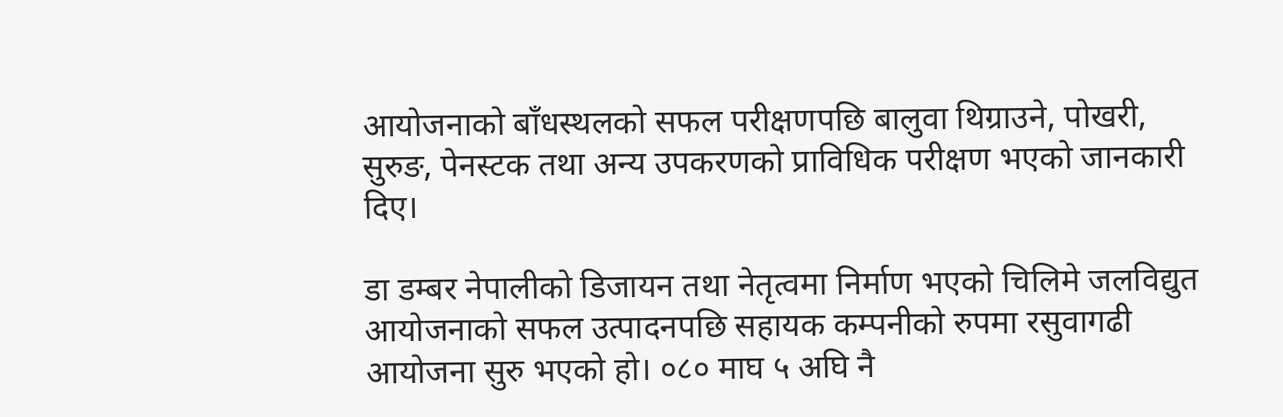आयोजनाको बाँधस्थलको सफल परीक्षणपछि बालुवा थिग्राउने, पोखरी, सुरुङ, पेनस्टक तथा अन्य उपकरणको प्राविधिक परीक्षण भएको जानकारी दिए।

डा डम्बर नेपालीको डिजायन तथा नेतृत्वमा निर्माण भएको चिलिमे जलविद्युत आयोजनाको सफल उत्पादनपछि सहायक कम्पनीको रुपमा रसुवागढी आयोजना सुरु भएको हो। ०८० माघ ५ अघि नै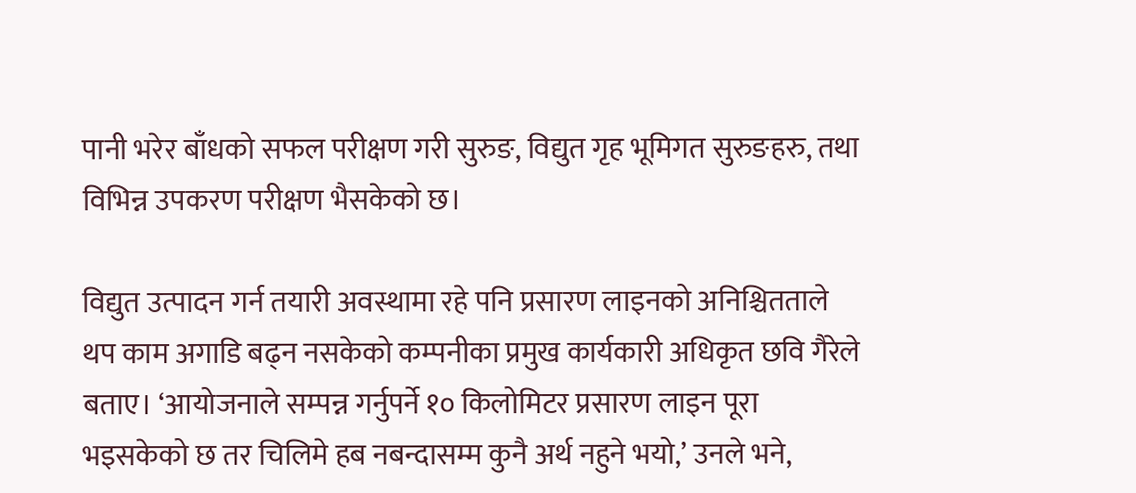पानी भरेर बाँधको सफल परीक्षण गरी सुरुङ, विद्युत गृह भूमिगत सुरुङहरु, तथा विभिन्न उपकरण परीक्षण भैसकेको छ।

विद्युत उत्पादन गर्न तयारी अवस्थामा रहे पनि प्रसारण लाइनको अनिश्चितताले थप काम अगाडि बढ्न नसकेको कम्पनीका प्रमुख कार्यकारी अधिकृत छवि गैरेले बताए। ‘आयोजनाले सम्पन्न गर्नुपर्ने १० किलोमिटर प्रसारण लाइन पूरा भइसकेको छ तर चिलिमे हब नबन्दासम्म कुनै अर्थ नहुने भयो,’ उनले भने,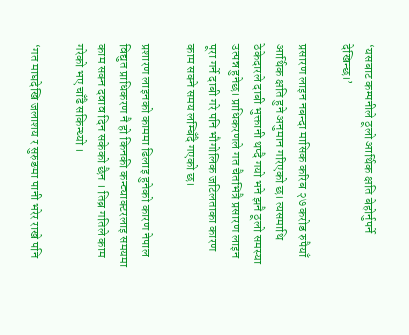‘यसबाट कम्पनीले ठूलो आर्थिक क्षति बेहोर्नुपर्ने देखिन्छ।’

प्रसारण लाइन नबन्दा मासिक करिब २७ करोड रुपैयाँ आर्थिक क्षति हुने अनुमान गरिएको छ। त्यसमाथि ठेकेदारले दाबी भुक्तानी थप्दै गयो भने झनै ठूलो समस्या उत्पन्न हुनेछ। प्राधिकरणले गत चैतभित्रै प्रसारण लाइन पूरा गर्ने दाबी गरे पनि भौगोलिक जटिलताका कारण काम सक्ने समय लम्बिँदै गएको छ।

प्रशारण लाइनको काममा ढिलाइ हुनेको कारण नेपाल विद्युत प्राधिकरण नै हो किनकी कन्ट्याक्टरलाइ समयमा काम सक्न दवाव दिन सकेको छैन । तिब्र गतिले काम गरेको भए चाँढै सकिन्थ्यो ।

‘गत माघदेखि जलाशय र सुरुङमा पानी भरेर राखे पनि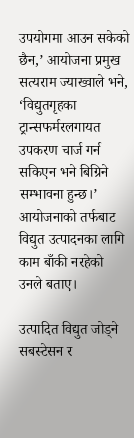उपयोगमा आउन सकेको छैन,’ आयोजना प्रमुख सत्यराम ज्याख्वाले भने, ‘विद्युतगृहका ट्रान्सफर्मरलगायत उपकरण चार्ज गर्न सकिएन भने बिग्रिने सम्भावना हुन्छ।’ आयोजनाको तर्फबाट विद्युत उत्पादनका लागि काम बाँकी नरहेको उनले बताए।

उत्पादित विद्युत जोड्ने सबस्टेसन र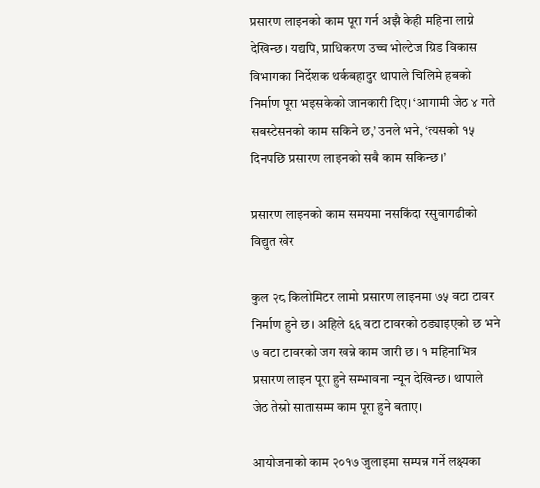प्रसारण लाइनको काम पूरा गर्न अझै केही महिना लाग्ने देखिन्छ। यद्यपि, प्राधिकरण उच्च भोल्टेज ग्रिड विकास विभागका निर्देशक थर्कबहादुर थापाले चिलिमे हबको निर्माण पूरा भइसकेको जानकारी दिए। ‘आगामी जेठ ४ गते सबस्टेसनको काम सकिने छ,’ उनले भने, ‘त्यसको १५ दिनपछि प्रसारण लाइनको सबै काम सकिन्छ।’

प्रसारण लाइनको काम समयमा नसकिंदा रसुवागढीको विद्युत खेर

कुल २८ किलोमिटर लामो प्रसारण लाइनमा ७५ वटा टावर निर्माण हुने छ। अहिले ६६ वटा टावरको ठड्याइएको छ भने ७ वटा टावरको जग खन्ने काम जारी छ। १ महिनाभित्र प्रसारण लाइन पूरा हुने सम्भावना न्यून देखिन्छ। थापाले जेठ तेस्रो सातासम्म काम पूरा हुने बताए।

आयोजनाको काम २०१७ जुलाइमा सम्पन्न गर्ने लक्ष्यका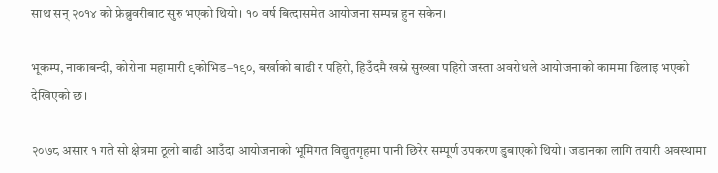साथ सन् २०१४ को फ्रेब्रुवरीबाट सुरु भएको थियो। १० वर्ष बित्दासमेत आयोजना सम्पन्न हुन सकेन।

भूकम्प, नाकाबन्दी, कोरोना महामारी ९कोभिड–१९०, बर्खाको बाढी र पहिरो, हिउँदमै खस्ने सुख्खा पहिरो जस्ता अवरोधले आयोजनाको काममा ढिलाइ भएको देखिएको छ।

२०७८ असार १ गते सो क्षेत्रमा ठूलो बाढी आउँदा आयोजनाको भूमिगत विद्युतगृहमा पानी छिरेर सम्पूर्ण उपकरण डुबाएको थियो। जडानका लागि तयारी अवस्थामा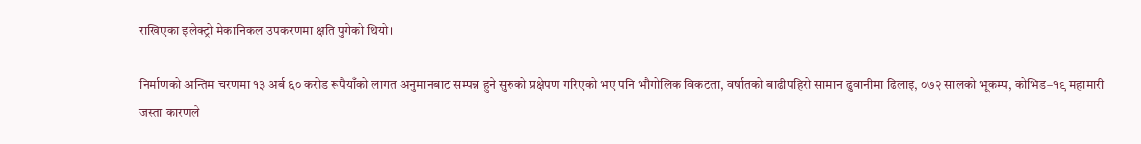राखिएका इलेक्ट्रो मेकानिकल उपकरणमा क्षति पुगेको थियो।

निर्माणको अन्तिम चरणमा १३ अर्ब ६० करोड रूपैयाँको लागत अनुमानबाट सम्पन्न हुने सुरुको प्रक्षेपण गरिएको भए पनि भौगोलिक विकटता, वर्षातको बाढीपहिरो सामान ढुवानीमा ढिलाइ, ०७२ सालको भूकम्प, कोभिड–१९ महामारी जस्ता कारणले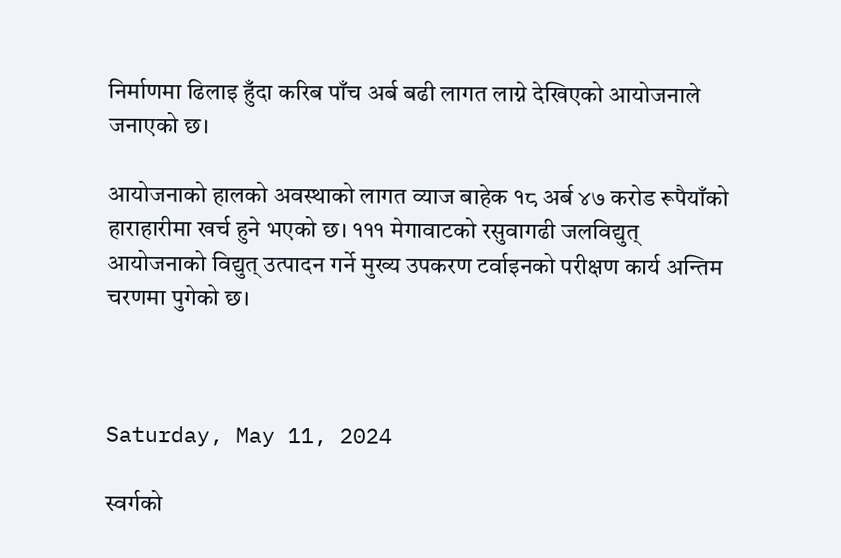निर्माणमा ढिलाइ हुँदा करिब पाँच अर्ब बढी लागत लाग्ने देखिएको आयोजनाले जनाएको छ।

आयोजनाको हालको अवस्थाको लागत व्याज बाहेक १८ अर्ब ४७ करोड रूपैयाँको हाराहारीमा खर्च हुने भएको छ। १११ मेगावाटको रसुवागढी जलविद्युत् आयोजनाको विद्युत् उत्पादन गर्ने मुख्य उपकरण टर्वाइनको परीक्षण कार्य अन्तिम चरणमा पुगेको छ।



Saturday, May 11, 2024

स्वर्गको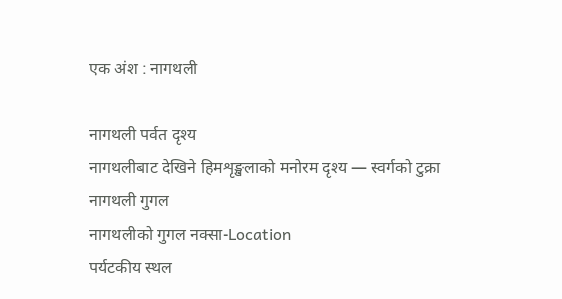एक अंश : नागथली

नागथली पर्वत दृश्य
नागथलीबाट देखिने हिमशृङ्खलाको मनोरम दृश्य — स्वर्गको टुक्रा
नागथली गुगल
नागथलीको गुगल नक्सा-Location
पर्यटकीय स्थल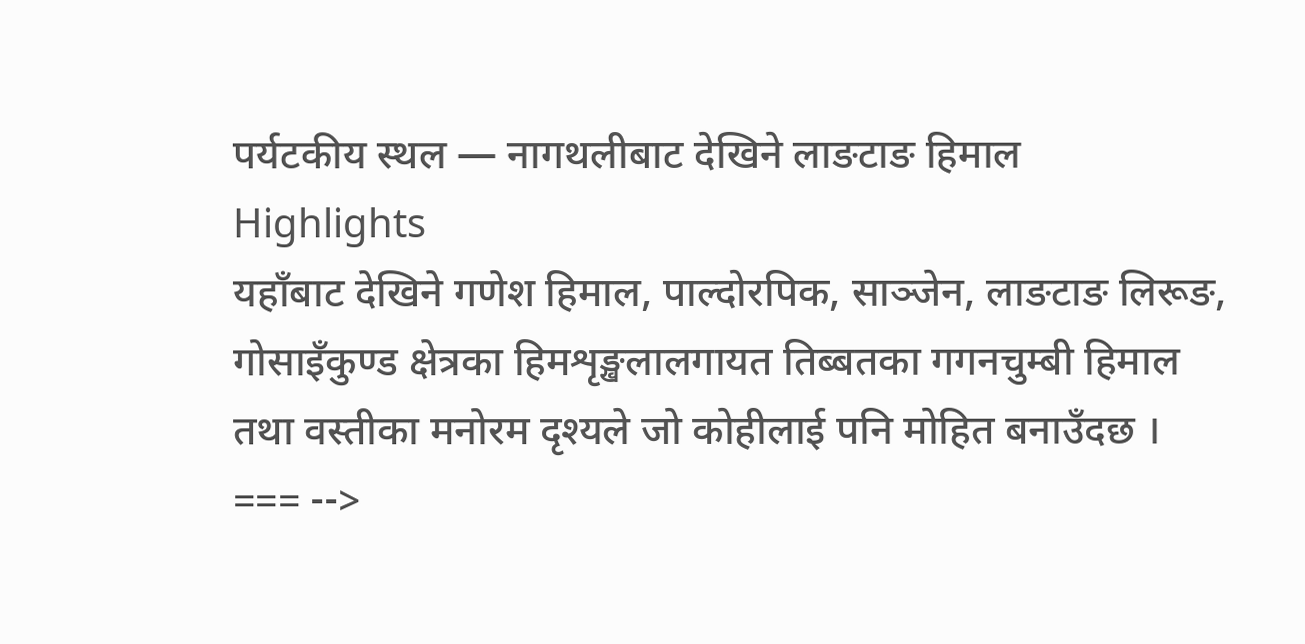पर्यटकीय स्थल — नागथलीबाट देखिने लाङटाङ हिमाल
Highlights
यहाँबाट देखिने गणेश हिमाल, पाल्दोरपिक, साञ्जेन, लाङटाङ लिरूङ, गोसाइँकुण्ड क्षेत्रका हिमशृङ्खलालगायत तिब्बतका गगनचुम्बी हिमाल तथा वस्तीका मनोरम दृश्यले जो कोहीलाई पनि मोहित बनाउँदछ ।
=== -->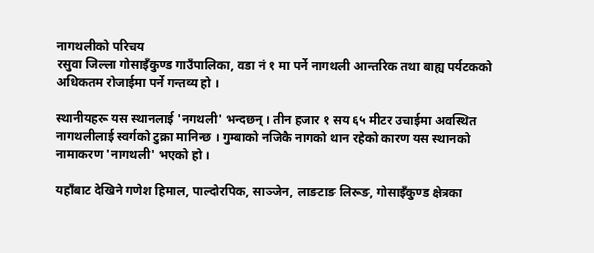नागथलीको परिचय
रसुवा जिल्ला गोसाइँकुण्ड गाउँपालिका, वडा नं १ मा पर्ने नागथली आन्तरिक तथा बाह्य पर्यटकको अधिकतम रोजाईमा पर्ने गन्तव्य हो ।

स्थानीयहरू यस स्थानलाई 'नगथली' भन्दछन् । तीन हजार १ सय ६५ मीटर उचाईमा अवस्थित नागथलीलाई स्वर्गको टुक्रा मानिन्छ । गुम्बाको नजिकै नागको थान रहेको कारण यस स्थानको नामाकरण 'नागथली' भएको हो ।

यहाँबाट देखिने गणेश हिमाल, पाल्दोरपिक, साञ्जेन, लाङटाङ लिरूङ, गोसाइँकुण्ड क्षेत्रका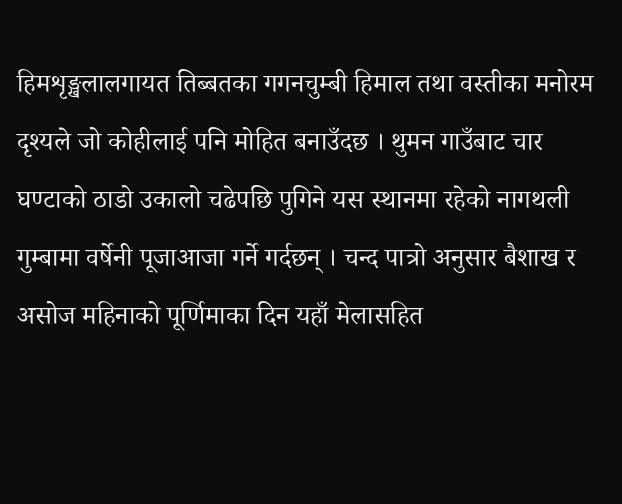हिमशृङ्खलालगायत तिब्बतका गगनचुम्बी हिमाल तथा वस्तीका मनोरम दृश्यले जो कोहीलाई पनि मोहित बनाउँदछ । थुमन गाउँबाट चार घण्टाको ठाडो उकालो चढेपछि पुगिने यस स्थानमा रहेको नागथली गुम्बामा वर्षेनी पूजाआजा गर्ने गर्दछन् । चन्द पात्रो अनुसार बैशाख र असोज महिनाको पूर्णिमाका दिन यहाँ मेलासहित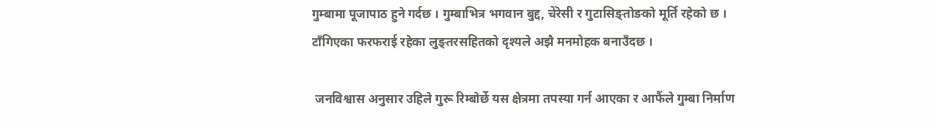गुम्बामा पूजापाठ हुने गर्दछ । गुम्बाभित्र भगवान बुद्द, चेंरेसी र गुटासिङ्तोङको मूर्ति रहेको छ । टाँगिएका फरफराई रहेका लुङ्तरसहितको दृश्यले अझै मनमोहक बनाउँदछ ।

 जनविश्वास अनुसार उहिले गुरू रिम्बोर्छे यस क्षेत्रमा तपस्या गर्न आएका र आफैंले गुम्बा निर्माण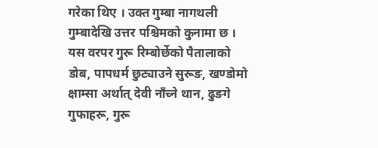गरेका थिए । उक्त गुम्बा नागथली गुम्बादेखि उत्तर पश्चिमको कुनामा छ । यस वरपर गुरू रिम्बोर्छेको पैतालाको डोब, पापधर्म छुट्याउने सुरूङ, खण्डोमो क्षाम्सा अर्थात् देवी नाँच्ने थान, ढुङगे गुफाहरू, गुरू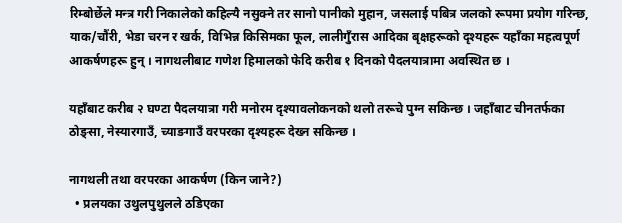रिम्बोर्छेले मन्त्र गरी निकालेको कहिल्यै नसुक्ने तर सानो पानीको मुहान, जसलाई पबित्र जलको रूपमा प्रयोग गरिन्छ, याक/चौंरी, भेडा चरन र खर्क, विभिन्न किसिमका फूल, लालीगुँरास आदिका बृक्षहरूको दृश्यहरू यहाँका महत्वपूर्ण आकर्षणहरू हुन् । नागथलीबाट गणेश हिमालको फेदि करीब १ दिनको पैदलयात्रामा अवस्थित छ ।

यहाँबाट करीब २ घण्टा पैदलयात्रा गरी मनोरम दृश्यावलोकनको थलो तरूचे पुग्न सकिन्छ । जहाँबाट चीनतर्फका ठोङ्सा, नेस्यारगाउँ, च्याङगाउँ वरपरका दृश्यहरू देख्न सकिन्छ ।

नागथली तथा वरपरका आकर्षण (किन जाने?)
  • प्रलयका उथुलपुथुलले ठडिएका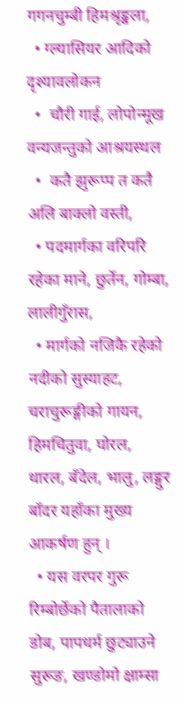गगनचुम्बी हिमश्रृङ्खला,
  • ग्ल्यासियर आदिको दृश्यावलोकन
  •  चौरी गाई, लोपोन्मूख वन्यजन्तुको आश्रयस्थल
  •  कतै झुरूप्प त कतै अलि बाक्लो वस्ती,
  • पदमार्गका वरिपरि रहेका माने, छुर्तेन, गोम्बा, लालीगुँरास,
  • मार्गको नजिकै रहेको नदीको सुस्याहट, चराचुरूङ्गीको गायन, हिमचितुवा, घोरल, थारल, बँदेल, भालु, लङ्गुर बाँदर यहाँका मुख्य आकर्षण हुन् ।
  • यस वरपर गुरू रिम्बोर्छेको पैतालाको डोब, पापधर्म छुट्याउने सुरूङ, खण्डोमो क्षाम्सा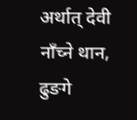अर्थात् देवी नाँच्ने थान, ढुङगे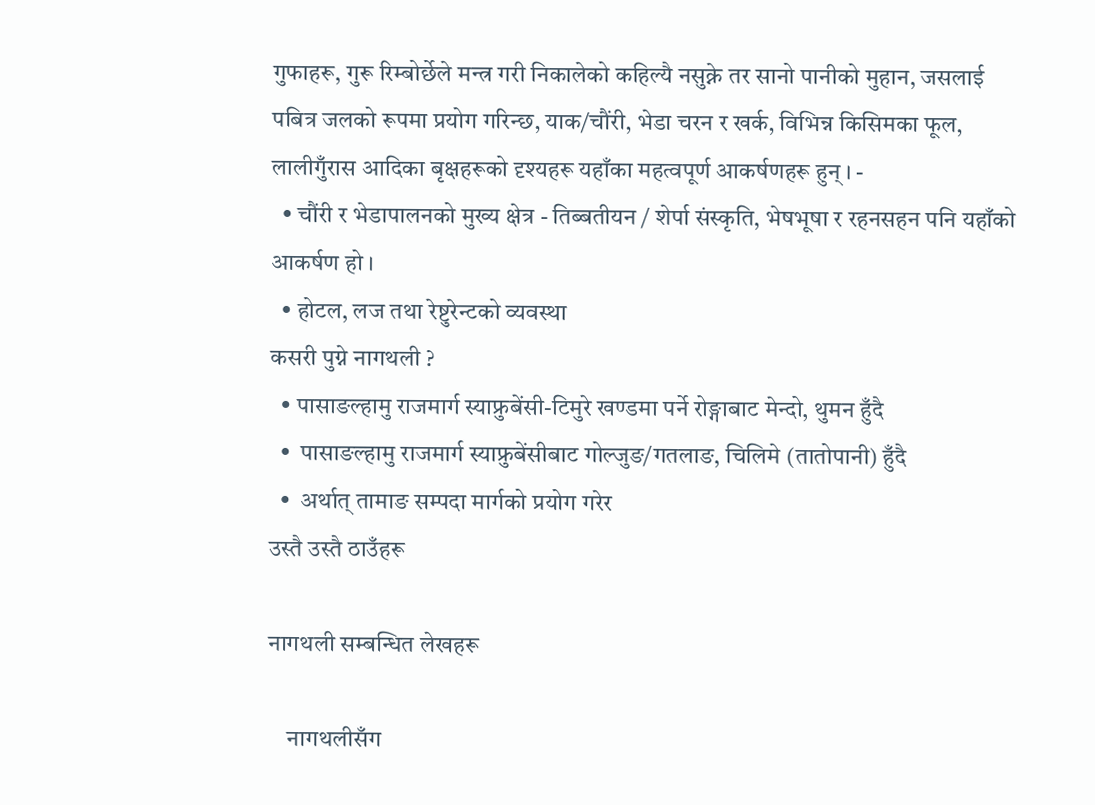गुफाहरू, गुरू रिम्बोर्छेले मन्त्र गरी निकालेको कहिल्यै नसुक्ने तर सानो पानीको मुहान, जसलाई पबित्र जलको रूपमा प्रयोग गरिन्छ, याक/चौंरी, भेडा चरन र खर्क, विभिन्न किसिमका फूल, लालीगुँरास आदिका बृक्षहरूको दृश्यहरू यहाँका महत्वपूर्ण आकर्षणहरू हुन् । -
  • चौंरी र भेडापालनको मुख्य क्षेत्र - तिब्बतीयन / शेर्पा संस्कृति, भेषभूषा र रहनसहन पनि यहाँको आकर्षण हो ।
  • होटल, लज तथा रेष्टुरेन्टको व्यवस्था
कसरी पुग्ने नागथली ?
  • पासाङल्हामु राजमार्ग स्याफ्रुबेंसी-टिमुरे खण्डमा पर्ने रोङ्गाबाट मेन्दो, थुमन हुँदै
  •  पासाङल्हामु राजमार्ग स्याफ्रुबेंसीबाट गोल्जुङ/गतलाङ, चिलिमे (तातोपानी) हुँदै
  •  अर्थात् तामाङ सम्पदा मार्गको प्रयोग गरेर
उस्तै उस्तै ठाउँहरू

नागथली सम्बन्धित लेखहरू

    नागथलीसँग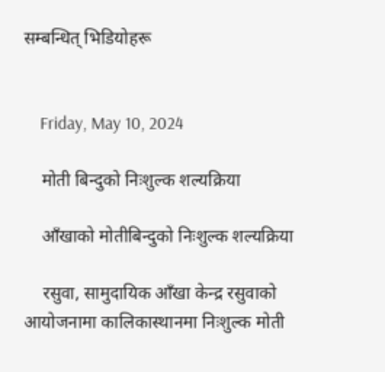सम्बन्धित् भिडियोहरू


    Friday, May 10, 2024

    मोती बिन्दुको निःशुल्क शल्यक्रिया

    आँखाको मोतीबिन्दुको निःशुल्क शल्यक्रिया

    रसुवा, सामुदायिक आँखा केन्द्र रसुवाको आयोजनामा कालिकास्थानमा निःशुल्क मोती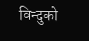विन्दुको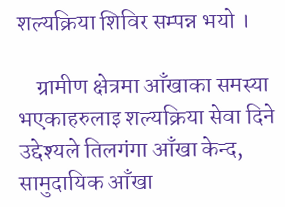शल्यक्रिया शिविर सम्पन्न भयो ।

    ग्रामीण क्षेत्रमा आँखाका समस्या भएकाहरुलाइ शल्यक्रिया सेवा दिने उद्देश्यले तिलगंगा आँखा केन्द, सामुदायिक आँखा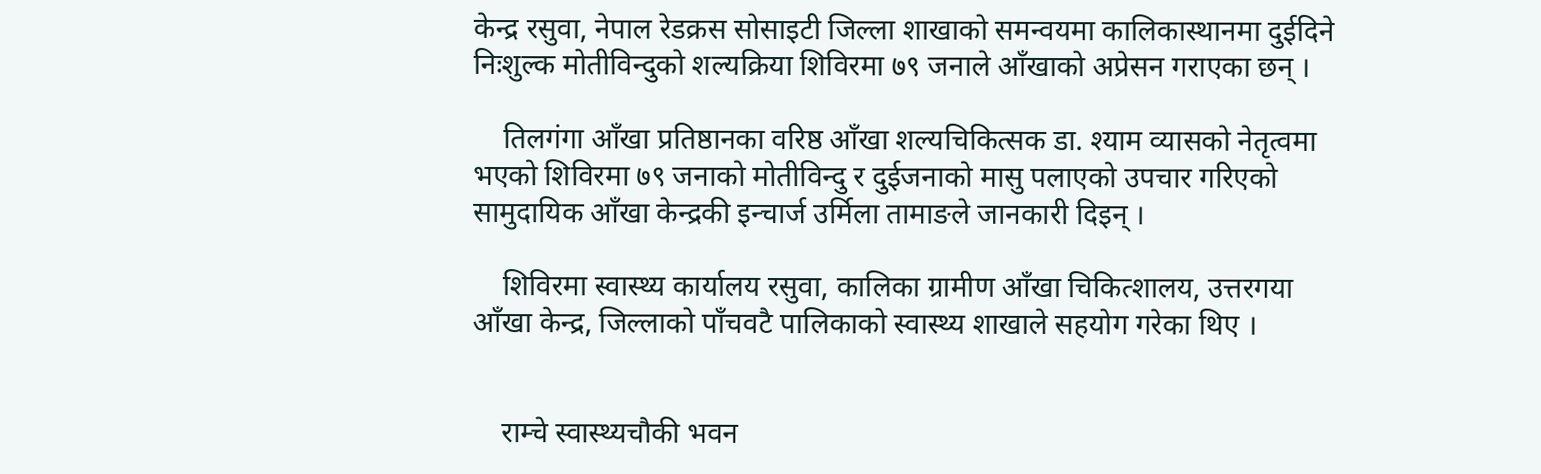केन्द्र रसुवा, नेपाल रेडक्रस सोसाइटी जिल्ला शाखाको समन्वयमा कालिकास्थानमा दुईदिने निःशुल्क मोतीविन्दुको शल्यक्रिया शिविरमा ७९ जनाले आँखाको अप्रेसन गराएका छन् ।

    तिलगंगा आँखा प्रतिष्ठानका वरिष्ठ आँखा शल्यचिकित्सक डा. श्याम व्यासको नेतृत्वमा भएको शिविरमा ७९ जनाको मोतीविन्दु र दुईजनाको मासु पलाएको उपचार गरिएको सामुदायिक आँखा केन्द्रकी इन्चार्ज उर्मिला तामाङले जानकारी दिइन् ।

    शिविरमा स्वास्थ्य कार्यालय रसुवा, कालिका ग्रामीण आँखा चिकित्शालय, उत्तरगया आँखा केन्द्र, जिल्लाको पाँचवटै पालिकाको स्वास्थ्य शाखाले सहयोग गरेका थिए ।


    राम्चे स्वास्थ्यचौकी भवन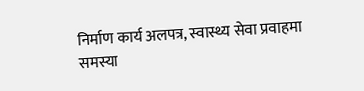निर्माण कार्य अलपत्र, स्वास्थ्य सेवा प्रवाहमा समस्या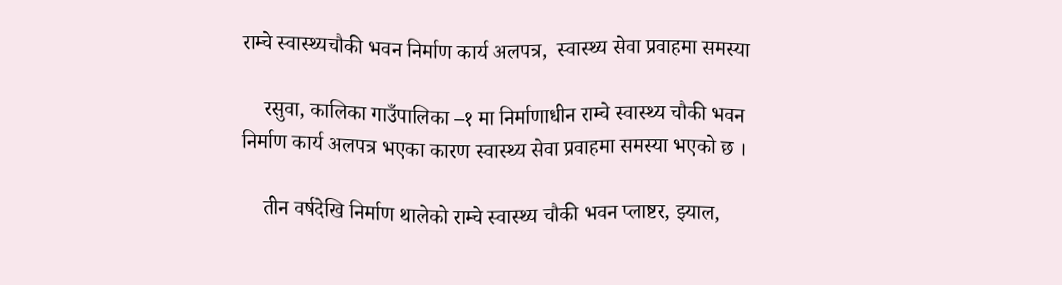राम्चे स्वास्थ्यचौकी भवन निर्माण कार्य अलपत्र,  स्वास्थ्य सेवा प्रवाहमा समस्या

    रसुवा, कालिका गाउँपालिका –१ मा निर्माणाधीन राम्चे स्वास्थ्य चौकी भवन निर्माण कार्य अलपत्र भएका कारण स्वास्थ्य सेवा प्रवाहमा समस्या भएको छ ।

    तीन वर्षदेखि निर्माण थालेको राम्चे स्वास्थ्य चौकी भवन प्लाष्टर, झ्याल,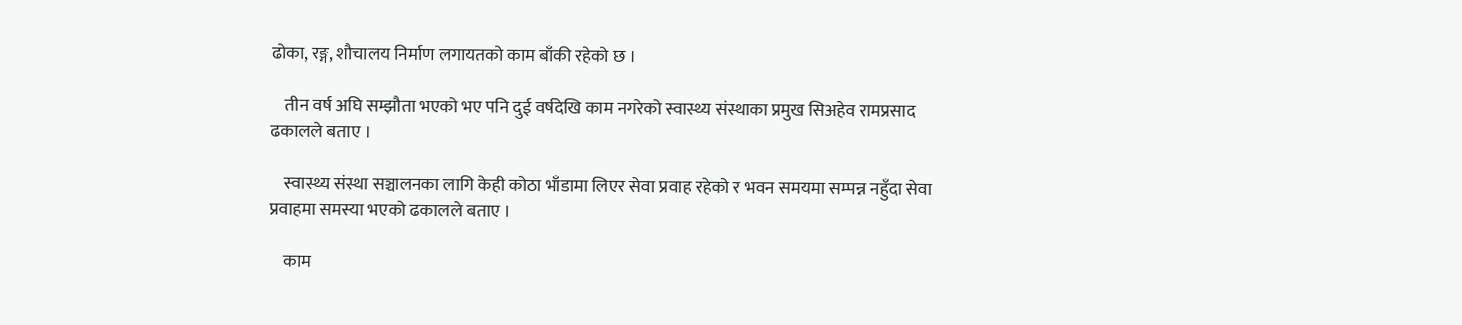ढोका, रङ्ग, शौचालय निर्माण लगायतको काम बाँकी रहेको छ ।

    तीन वर्ष अघि सम्झौता भएको भए पनि दुई वर्षदेखि काम नगरेको स्वास्थ्य संस्थाका प्रमुख सिअहेव रामप्रसाद ढकालले बताए ।

    स्वास्थ्य संस्था सञ्चालनका लागि केही कोठा भाँडामा लिएर सेवा प्रवाह रहेको र भवन समयमा सम्पन्न नहुँदा सेवा प्रवाहमा समस्या भएको ढकालले बताए ।

    काम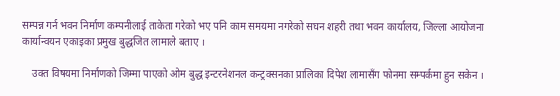सम्पन्न गर्न भवन निर्माण कम्पनीलाई ताकेता गरेको भए पनि काम समयमा नगरेको सघन शहरी तथा भवन कार्यालय, जिल्ला आयोजना कार्यान्वयन एकाइका प्रमुख बुद्धजित लामाले बताए ।

    उक्त विषयमा निर्माणको जिम्मा पाएको ओम बुद्ध इन्टरनेशनल कन्ट्रक्सनका प्रालिका दिपेश लामासँग फोनमा सम्पर्कमा हुन सकेन ।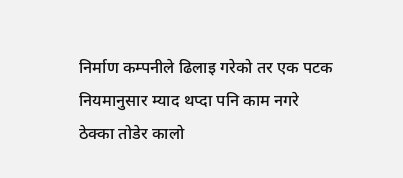निर्माण कम्पनीले ढिलाइ गरेको तर एक पटक नियमानुसार म्याद थप्दा पनि काम नगरे ठेक्का तोडेर कालो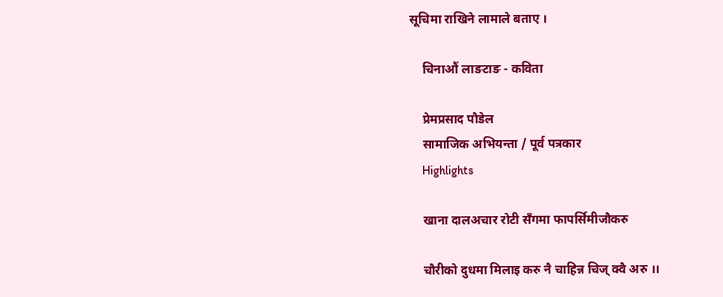सूचिमा राखिने लामाले बताए ।

    चिनाऔं लाङटाङ - कविता

    प्रेमप्रसाद पौडेल
    सामाजिक अभियन्ता / पूर्व पत्रकार
    Highlights

    खाना दालअचार रोटी सँगमा फापर्सिमीजौकरु

    चौरीको दुधमा मिलाइ करु नै चाहिन्न चिज् क्वै अरु ।।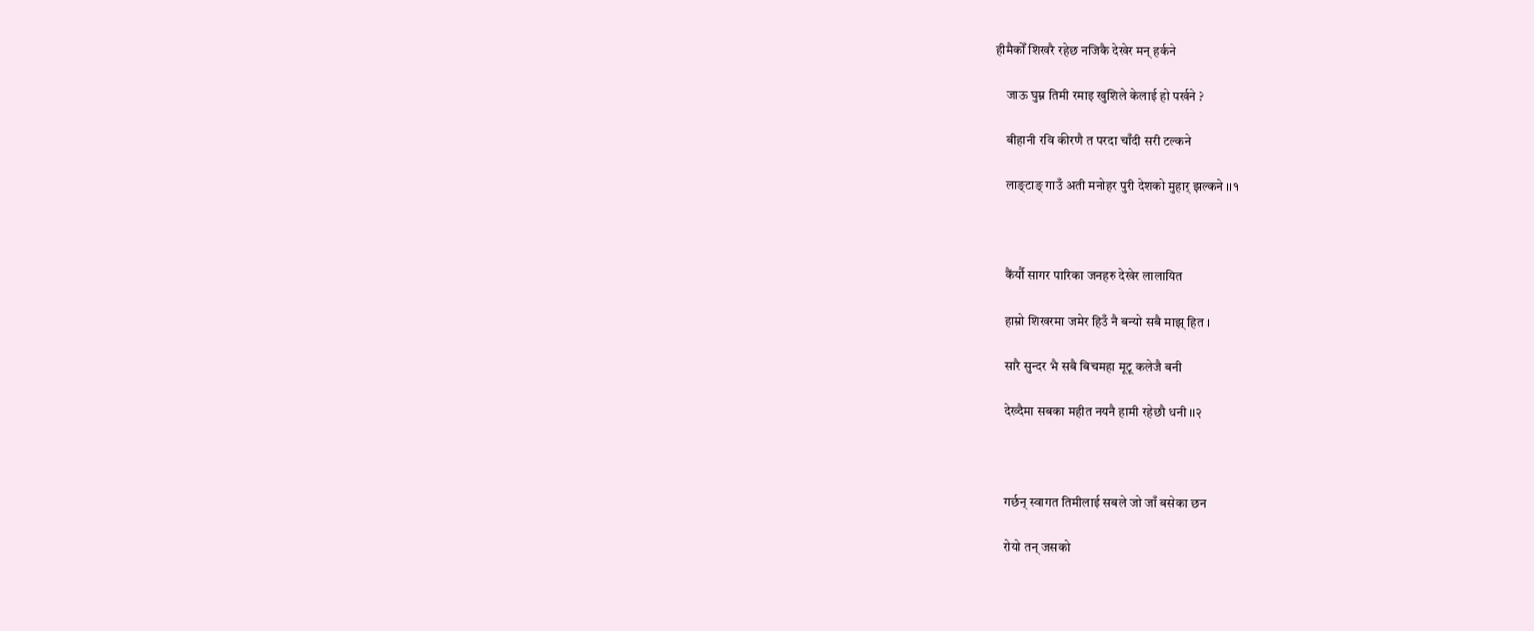हीमैकोँ शिखरै रहेछ नजिकै देखेर मन् हर्कने

    जाऊ घुम्न तिमी रमाइ खुशिले केलाई हो पर्खने ?

    बीहानी रवि कीरणै त परदा चाँदी सरी टल्कने

    लाङ्टाङ् गाउँ अती मनोहर पुरी देशको मुहार् झल्कने ।।१



    कैंर्यौ सागर पारिका जनहरु देखेर लालायित

    हाम्रो शिखरमा जमेर हिउँ नै बन्यो सबै माझ् हित ।

    सारै सुन्दर भै सबै बिचमहा मूटू कलेजै बनी

    देख्दैमा सबका महीत नयनै हामी रहेछौ धनी ।।२



    गर्छन् स्वागत तिमीलाई सबले जो जाँ बसेका छन

    रोयो तन् जसको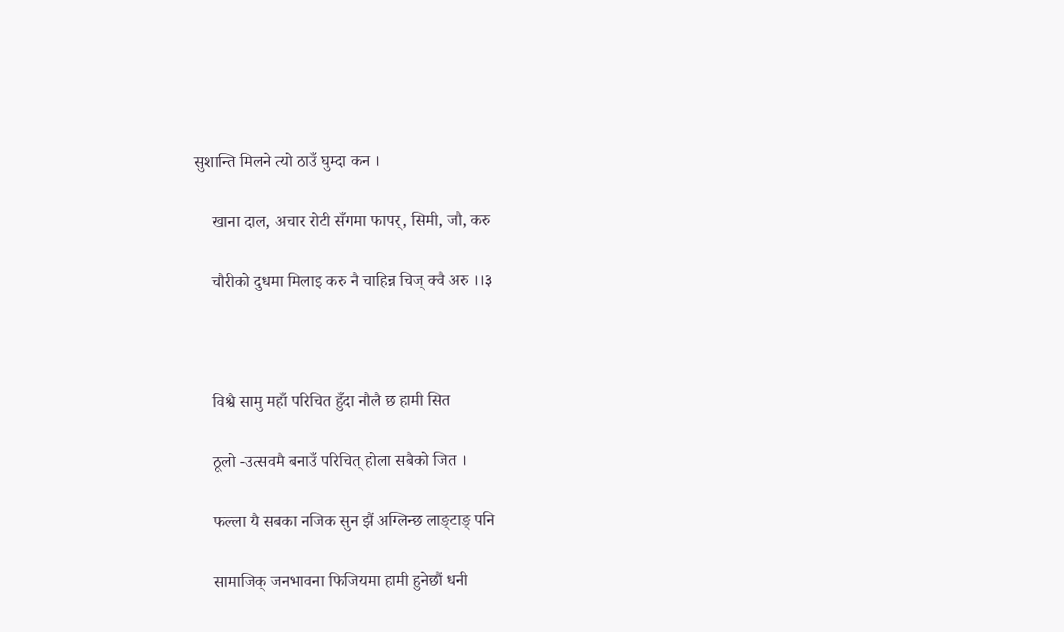सुशान्ति मिलने त्यो ठाउँ घुम्दा कन ।

    खाना दाल, अचार रोटी सँगमा फापर्, सिमी, जौ, करु

    चौरीको दुधमा मिलाइ करु नै चाहिन्न चिज् क्वै अरु ।।३



    विश्वै सामु महाँ परिचित हुँदा नौलै छ हामी सित

    ठूलो -उत्सवमै बनाउँ परिचित् होला सबैको जित ।

    फल्ला यै सबका नजिक सुन झैं अग्लिन्छ लाङ्टाङ् पनि

    सामाजिक् जनभावना फिजियमा हामी हुनेछौं धनी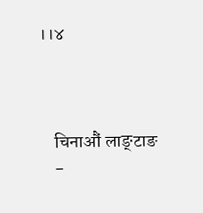।।४



    चिनाऔं लाङ्टाङ
    -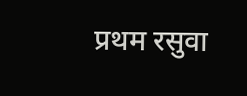प्रथम रसुवा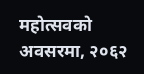महोत्सवको अवसरमा, २०६२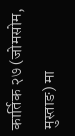कार्तिक २७ (जोमसोम, मुस्ताङ) मा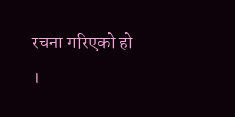रचना गरिएको हो ।